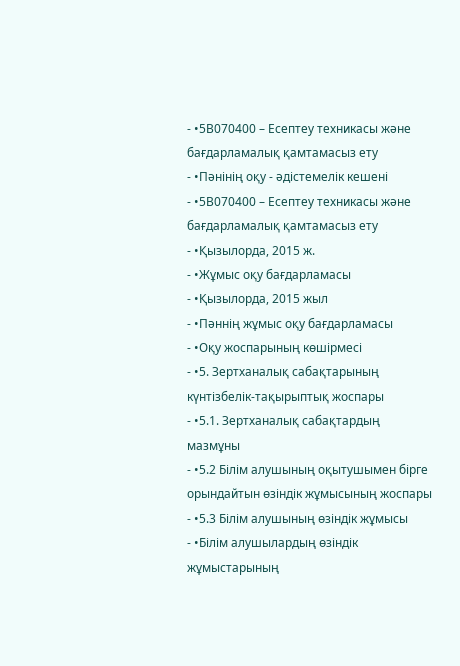- •5В070400 – Есептеу техникасы және бағдарламалық қамтамасыз ету
- •Пәнінің оқу - әдістемелік кешені
- •5В070400 – Есептеу техникасы және бағдарламалық қамтамасыз ету
- •Қызылорда, 2015 ж.
- •Жұмыс оқу бағдарламасы
- •Қызылорда, 2015 жыл
- •Пәннің жұмыс оқу бағдарламасы
- •Оқу жоспарының көшірмесі
- •5. Зертханалық сабақтарының күнтізбелік-тақырыптық жоспары
- •5.1. Зертханалық сабақтардың мазмұны
- •5.2 Білім алушының оқытушымен бірге орындайтын өзіндік жұмысының жоспары
- •5.3 Білім алушының өзіндік жұмысы
- •Білім алушылардың өзіндік жұмыстарының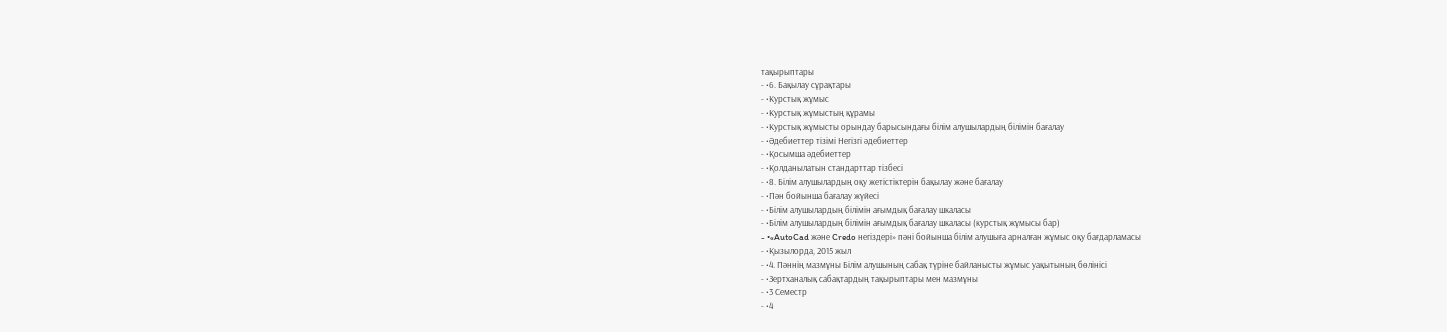тақырыптары
- •6. Бақылау сұрақтары
- •Курстық жұмыс
- •Курстық жұмыстың құрамы
- •Курстық жұмысты орындау барысындағы білім алушылардың білімін бағалау
- •Әдебиеттер тізімі Негізгі әдебиеттер
- •Қосымша әдебиеттер
- •Қолданылатын стандарттар тізбесі
- •8. Білім алушылардың оқу жетістіктерін бақылау және бағалау
- •Пән бойынша бағалау жүйесі
- •Білім алушылардың білімін ағымдық бағалау шкаласы
- •Білім алушылардың білімін ағымдық бағалау шкаласы (курстық жұмысы бар)
- •«AutoCad және Credo негіздері» пәні бойынша білім алушыға арналған жұмыс оқу бағдарламасы
- •Қызылорда, 2015 жыл
- •4. Пәннің мазмұны Білім алушының сабақ түріне байланысты жұмыс уақытының бөлінісі
- •Зертханалық сабақтардың тақырыптары мен мазмұны
- •3 Семестр
- •4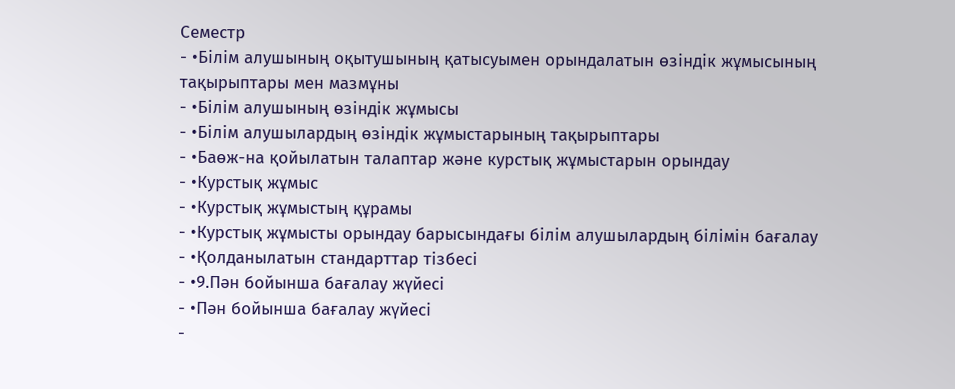Семестр
- •Білім алушының оқытушының қатысуымен орындалатын өзіндік жұмысының тақырыптары мен мазмұны
- •Білім алушының өзіндік жұмысы
- •Білім алушылардың өзіндік жұмыстарының тақырыптары
- •Баөж-на қойылатын талаптар және курстық жұмыстарын орындау
- •Курстық жұмыс
- •Курстық жұмыстың құрамы
- •Курстық жұмысты орындау барысындағы білім алушылардың білімін бағалау
- •Қолданылатын стандарттар тізбесі
- •9.Пән бойынша бағалау жүйесі
- •Пән бойынша бағалау жүйесі
-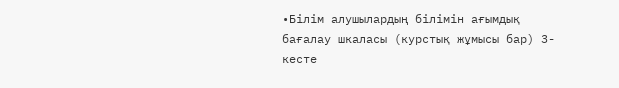•Білім алушылардың білімін ағымдық бағалау шкаласы (курстық жұмысы бар) 3- кесте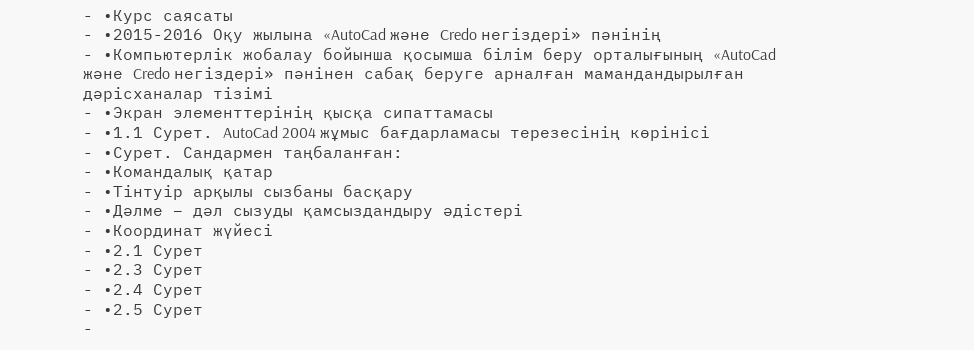- •Курс саясаты
- •2015-2016 Оқу жылына «AutoCad және Credo негіздері» пәнінің
- •Компьютерлік жобалау бойынша қосымша білім беру орталығының «AutoCad және Credo негіздері» пәнінен сабақ беруге арналған мамандандырылған дәрісханалар тізімі
- •Экран элементтерінің қысқа сипаттамасы
- •1.1 Сурет. AutoCad 2004 жұмыс бағдарламасы терезесінің көрінісі
- •Сурет. Сандармен таңбаланған:
- •Командалық қатар
- •Тінтуір арқылы сызбаны басқару
- •Дәлме – дәл сызуды қамсыздандыру әдістері
- •Координат жүйесі
- •2.1 Сурет
- •2.3 Сурет
- •2.4 Сурет
- •2.5 Сурет
-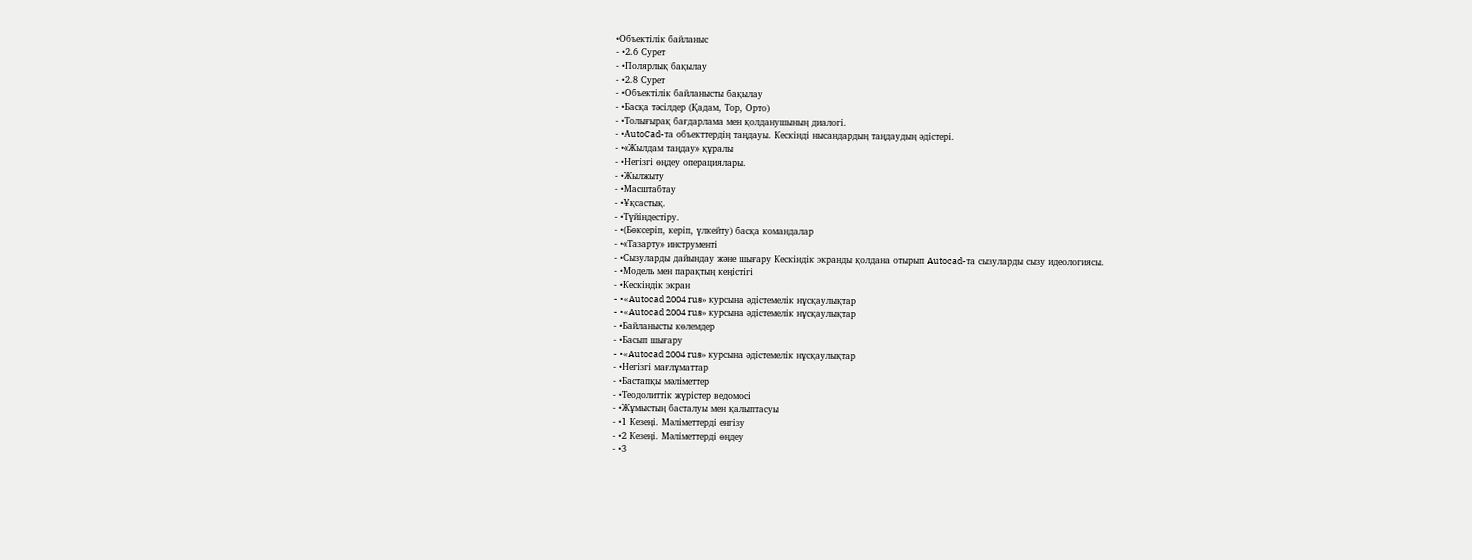•Объектілік байланыс
- •2.6 Сурет
- •Полярлық бақылау
- •2.8 Сурет
- •Объектілік байланысты бақылау
- •Басқа тәсілдер (Қадам, Тор, Орто)
- •Толығырақ бағдарлама мен қолданушының диалогі.
- •АutoCad-та объекттердің таңдауы. Кескінді нысандардың таңдаудың әдістері.
- •«Жылдам таңдау» құралы
- •Негізгі өңдеу операциялары.
- •Жылжыту
- •Масштабтау
- •Ұқсастық.
- •Түйіндестіру.
- •(Бөксеріп, керіп, үлкейту) басқа командалар
- •«Тазарту» инструменті
- •Сызуларды дайындау және шығару Кескіндік экранды қолдана отырып Autocad-та сызуларды сызу идеологиясы.
- •Модель мен парақтың кеңістігі
- •Кескіндік экран
- •«Autocad 2004 rus» курсына әдістемелік нұсқаулықтар
- •«Autocad 2004 rus» курсына әдістемелік нұсқаулықтар
- •Байланысты көлемдер
- •Басып шығару
- •«Autocad 2004 rus» курсына әдістемелік нұсқаулықтар
- •Негізгі мағлұматтар
- •Бастапқы мәліметтер
- •Теодолиттік жүрістер ведомосі
- •Жұмыстың басталуы мен қалыптасуы
- •1 Кезеңі. Мәліметтерді енгізу
- •2 Кезеңі. Мәліметтерді өңдеу
- •3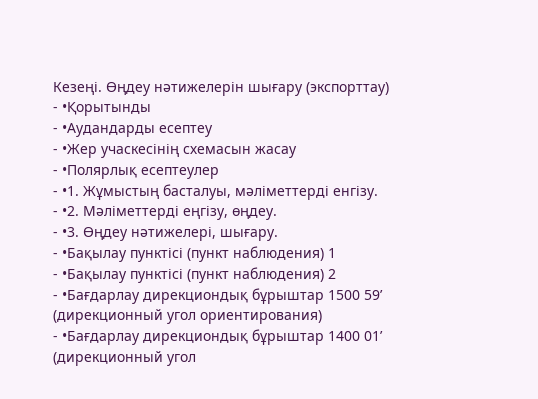Кезеңі. Өңдеу нәтижелерін шығару (экспорттау)
- •Қорытынды
- •Аудандарды есептеу
- •Жер учаскесінің схемасын жасау
- •Полярлық есептеулер
- •1. Жұмыстың басталуы, мәліметтерді енгізу.
- •2. Мәліметтерді еңгізу, өңдеу.
- •3. Өңдеу нәтижелері, шығару.
- •Бақылау пунктісі (пункт наблюдения) 1
- •Бақылау пунктісі (пункт наблюдения) 2
- •Бағдарлау дирекциондық бұрыштар 1500 59’ (дирекционный угол ориентирования)
- •Бағдарлау дирекциондық бұрыштар 1400 01’ (дирекционный угол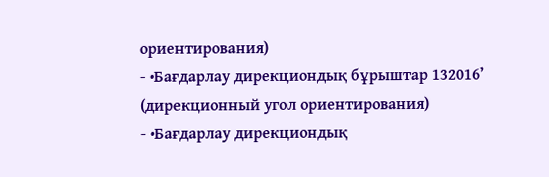ориентирования)
- •Бағдарлау дирекциондық бұрыштар 132016’ (дирекционный угол ориентирования)
- •Бағдарлау дирекциондық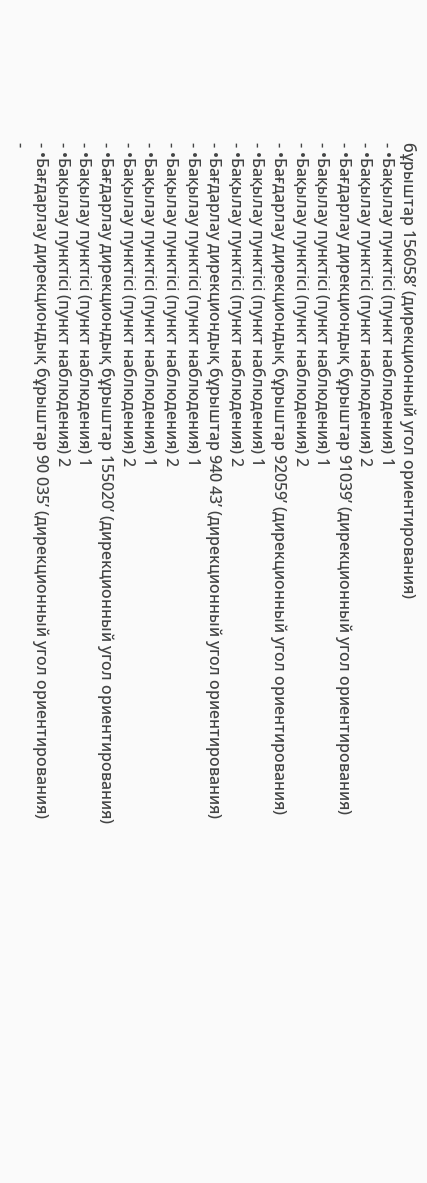бұрыштар 156058’ (дирекционный угол ориентирования)
- •Бақылау пунктісі (пункт наблюдения) 1
- •Бақылау пунктісі (пункт наблюдения) 2
- •Бағдарлау дирекциондық бұрыштар 91039’ (дирекционный угол ориентирования)
- •Бақылау пунктісі (пункт наблюдения) 1
- •Бақылау пунктісі (пункт наблюдения) 2
- •Бағдарлау дирекциондық бұрыштар 92059’ (дирекционный угол ориентирования)
- •Бақылау пунктісі (пункт наблюдения) 1
- •Бақылау пунктісі (пункт наблюдения) 2
- •Бағдарлау дирекциондық бұрыштар 940 43’ (дирекционный угол ориентирования)
- •Бақылау пунктісі (пункт наблюдения) 1
- •Бақылау пунктісі (пункт наблюдения) 2
- •Бақылау пунктісі (пункт наблюдения) 1
- •Бақылау пунктісі (пункт наблюдения) 2
- •Бағдарлау дирекциондық бұрыштар 155020’ (дирекционный угол ориентирования)
- •Бақылау пунктісі (пункт наблюдения) 1
- •Бақылау пунктісі (пункт наблюдения) 2
- •Бағдарлау дирекциондық бұрыштар 90 035’ (дирекционный угол ориентирования)
-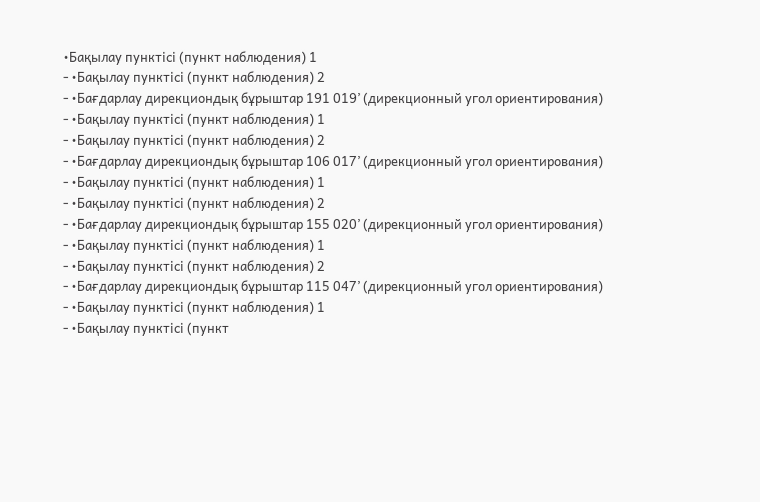•Бақылау пунктісі (пункт наблюдения) 1
- •Бақылау пунктісі (пункт наблюдения) 2
- •Бағдарлау дирекциондық бұрыштар 191 019’ (дирекционный угол ориентирования)
- •Бақылау пунктісі (пункт наблюдения) 1
- •Бақылау пунктісі (пункт наблюдения) 2
- •Бағдарлау дирекциондық бұрыштар 106 017’ (дирекционный угол ориентирования)
- •Бақылау пунктісі (пункт наблюдения) 1
- •Бақылау пунктісі (пункт наблюдения) 2
- •Бағдарлау дирекциондық бұрыштар 155 020’ (дирекционный угол ориентирования)
- •Бақылау пунктісі (пункт наблюдения) 1
- •Бақылау пунктісі (пункт наблюдения) 2
- •Бағдарлау дирекциондық бұрыштар 115 047’ (дирекционный угол ориентирования)
- •Бақылау пунктісі (пункт наблюдения) 1
- •Бақылау пунктісі (пункт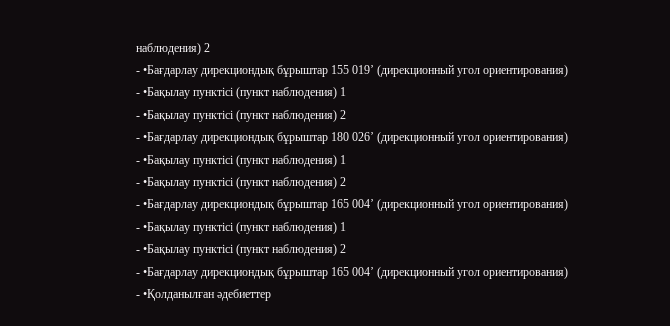наблюдения) 2
- •Бағдарлау дирекциондық бұрыштар 155 019’ (дирекционный угол ориентирования)
- •Бақылау пунктісі (пункт наблюдения) 1
- •Бақылау пунктісі (пункт наблюдения) 2
- •Бағдарлау дирекциондық бұрыштар 180 026’ (дирекционный угол ориентирования)
- •Бақылау пунктісі (пункт наблюдения) 1
- •Бақылау пунктісі (пункт наблюдения) 2
- •Бағдарлау дирекциондық бұрыштар 165 004’ (дирекционный угол ориентирования)
- •Бақылау пунктісі (пункт наблюдения) 1
- •Бақылау пунктісі (пункт наблюдения) 2
- •Бағдарлау дирекциондық бұрыштар 165 004’ (дирекционный угол ориентирования)
- •Қолданылған әдебиеттер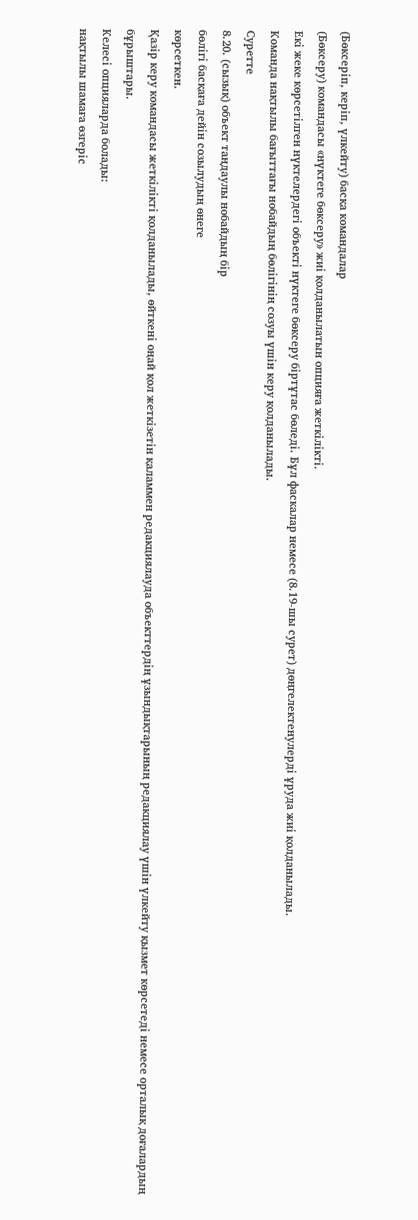(Бөксеріп, керіп, үлкейту) басқа командалар
(Бөксеру) командасы «нүктеге бөксеру» жиі қолданылатын опцияға жеткілікті.
Екі жеке көрсетілген нүктелердегі объекті нүктеге бөксеру біртұтас бөледі. Бұл фаскалар немесе (8.19-шы сурет) дөңгелектенулерді ұруда жиі қолданылады.
Команда нақтылы бағыттағы нобайдың бөлігінің созуы үшін керу қолданылады.
Суретте
8.20. (сызық) объект таңдаулы нобайдың бір
бөлігі басқаға дейін созылудың өнеге
көрсеткен.
Қазір керу командасы жеткілікті қолданылады, өйткені оңай қол жеткізетін қаламмен редакциялауда объекттердің ұзындықтарының редакциялау үшін үлкейту қызмет көрсетеді немесе орталық доғалардың бұрыштары.
Келесі опцияларда болады:
нақтылы шамаға өзгеріс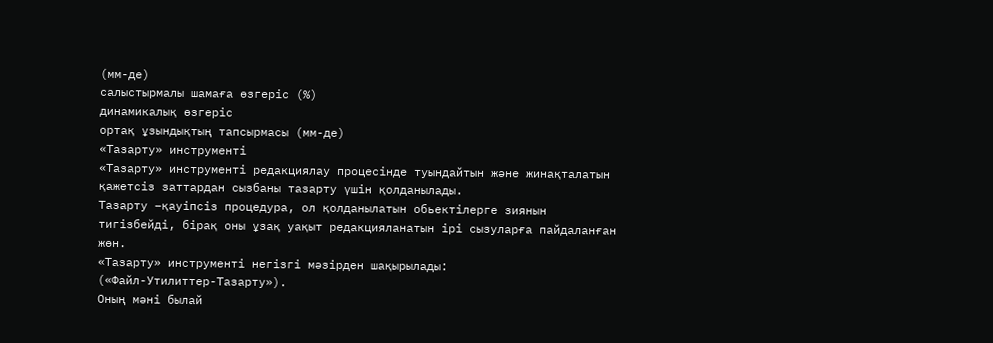(мм-де)
салыстырмалы шамаға өзгеріс (%)
динамикалық өзгеріс
ортақ ұзындықтың тапсырмасы (мм-де)
«Тазарту» инструменті
«Тазарту» инструменті редакциялау процесінде туындайтын және жинақталатын қажетсіз заттардан сызбаны тазарту үшін қолданылады.
Тазарту –қауіпсіз процедура, ол қолданылатын обьектілерге зиянын тигізбейді, бірақ оны ұзақ уақыт редакцияланатын ірі сызуларға пайдаланған жөн.
«Тазарту» инструменті негізгі мәзірден шақырылады:
(«Файл-Утилиттер-Тазарту»).
Оның мәні былай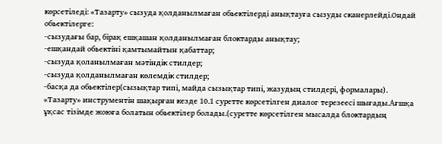көрсетіледі: «Тазарту» сызуда қолданылмаған обьектілерді анықтауға сызуды сканерлейді.Ондай обьектілерге:
-сызудағы бар, бірақ ешқашан қолданылмаған блоктарды анықтау;
-ешқандай обьектіні қамтымайтын қабаттар;
-сызуда қоланылмаған мәтіндік стилдер;
-сызуда қолданылмаған көлемдік стилдер;
-басқа да обьектілер(сызықтар типі, майда сызықтар типі, жазудың стилдері, формалары).
«Тазарту» инструментін шақырған кезде 10.1 суретте көрсетілген диалог терезеесі шығады.Ағшқа ұқсас тізімде жоюға болатын обьектілер болады.(суретте көрсетілген мысалда блоктардың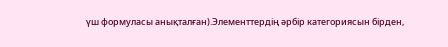үш формуласы анықталған).Элементтердің әрбір категориясын бірден,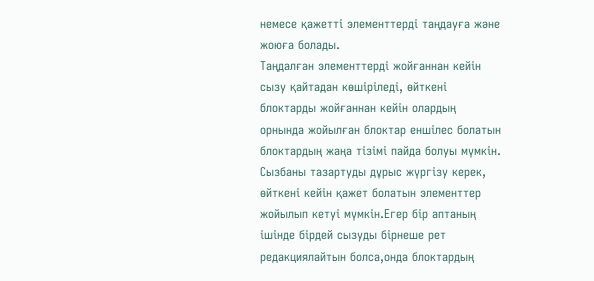немесе қажетті элементтерді таңдауға және жоюға болады.
Таңдалған элементтерді жойғаннан кейін сызу қайтадан көшіріледі, өйткені блоктарды жойғаннан кейін олардың орнында жойылған блоктар еншілес болатын блоктардың жаңа тізімі пайда болуы мүмкін.
Сызбаны тазартуды дұрыс жүргізу керек, өйткені кейін қажет болатын элементтер жойылып кетуі мүмкін.Егер бір аптаның ішінде бірдей сызуды бірнеше рет редакциялайтын болса,онда блоктардың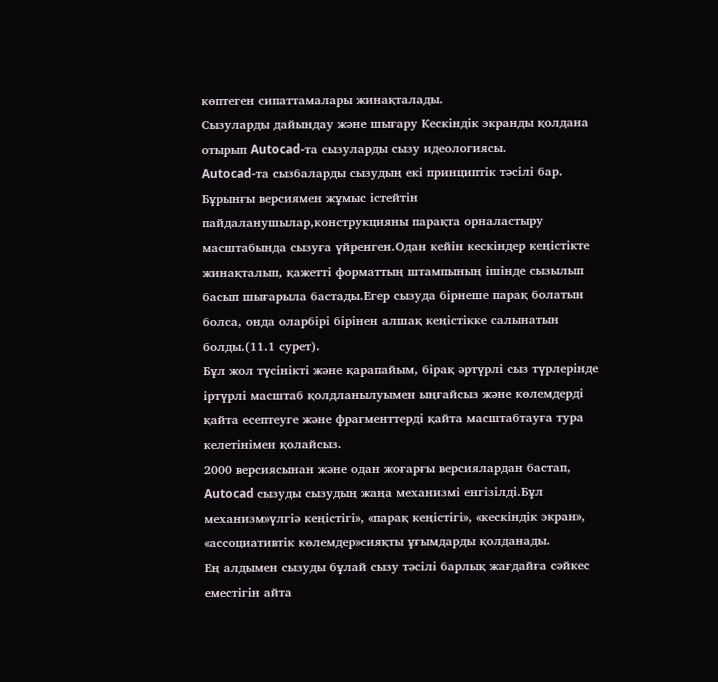көптеген сипаттамалары жинақталады.
Сызуларды дайындау және шығару Кескіндік экранды қолдана отырып Autocad-та сызуларды сызу идеологиясы.
Autocad-та сызбаларды сызудың екі принциптік тәсілі бар.
Бұрынғы версиямен жұмыс істейтін пайдаланушылар,конструкцияны парақта орналастыру масштабында сызуға үйренген.Одан кейін кескіндер кеңістікте жинақталып, қажетті форматтың штампының ішінде сызылып басып шығарыла бастады.Егер сызуда бірнеше парақ болатын болса, онда оларбірі бірінен алшақ кеңістікке салынатын болды.(11.1 сурет).
Бұл жол түсінікті және қарапайым, бірақ әртүрлі сыз түрлерінде іртүрлі масштаб қолдланылуымен ыңғайсыз және көлемдерді қайта есептеуге және фрагменттерді қайта масштабтауға тура келетінімен қолайсыз.
2000 версиясынан және одан жоғарғы версиялардан бастап, Autocad сызуды сызудың жаңа механизмі енгізілді.Бұл механизм»үлгіә кеңістігі», «парақ кеңістігі», «кескіндік экран», «ассоциативтік көлемдер»сияқты ұғымдарды қолданады.
Ең алдымен сызуды бұлай сызу тәсілі барлық жағдайға сәйкес еместігін айта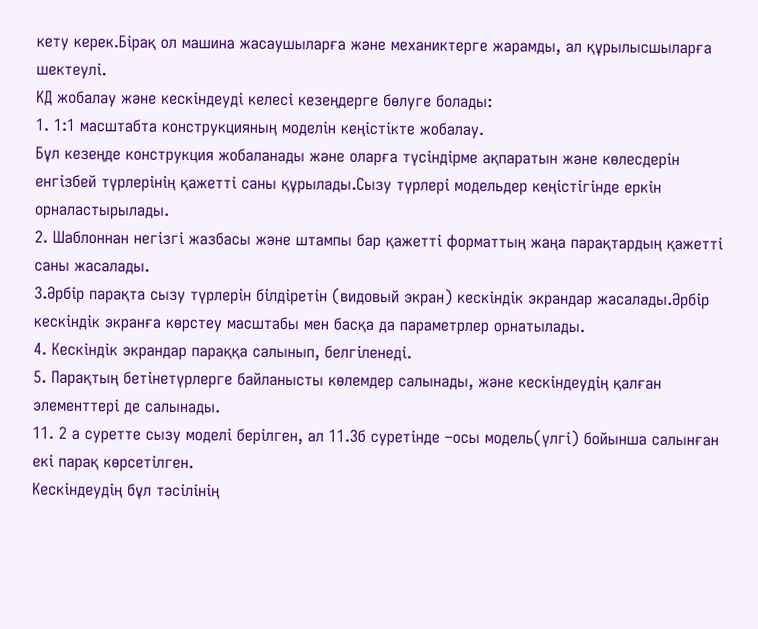кету керек.Бірақ ол машина жасаушыларға және механиктерге жарамды, ал құрылысшыларға шектеулі.
КД жобалау және кескіндеуді келесі кезеңдерге бөлуге болады:
1. 1:1 масштабта конструкцияның моделін кеңістікте жобалау.
Бұл кезеңде конструкция жобаланады және оларға түсіндірме ақпаратын және көлесдерін енгізбей түрлерінің қажетті саны құрылады.Сызу түрлері модельдер кеңістігінде еркін орналастырылады.
2. Шаблоннан негізгі жазбасы және штампы бар қажетті форматтың жаңа парақтардың қажетті саны жасалады.
3.Әрбір парақта сызу түрлерін білдіретін (видовый экран) кескіндік экрандар жасалады.Әрбір кескіндік экранға көрстеу масштабы мен басқа да параметрлер орнатылады.
4. Кескіндік экрандар параққа салынып, белгіленеді.
5. Парақтың бетінетүрлерге байланысты көлемдер салынады, және кескіндеудің қалған элементтері де салынады.
11. 2 а суретте сызу моделі берілген, ал 11.3б суретінде –осы модель(үлгі) бойынша салынған екі парақ көрсетілген.
Кескіндеудің бұл тәсілінің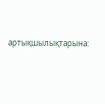артықшылықтарына: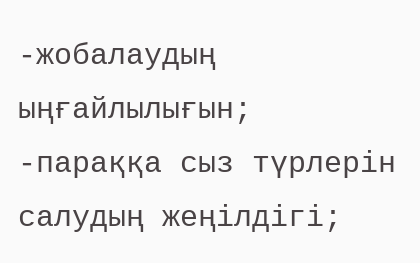-жобалаудың ыңғайлылығын;
-параққа сыз түрлерін салудың жеңілдігі;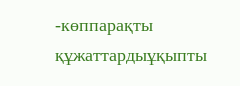-көппарақты құжаттардыұқыпты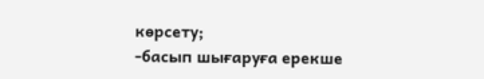көрсету;
-басып шығаруға ерекше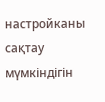настройканы сақтау мүмкіндігін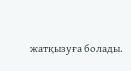жатқызуға болады.